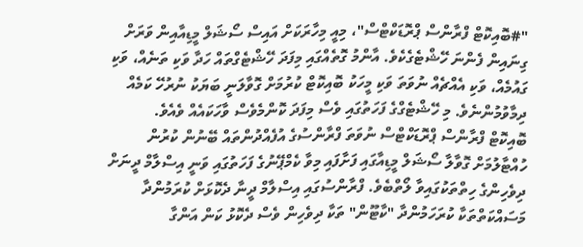"#ބޮއިކޮޓް ފްރާންސް ޕްރޮޑަކްޓްސް"، މިއީ މިހާރަކަށް އައިސް ސޯޝަލް މީޑިއާއިން ވަރަށް ގިނައިން ފެންނަ ހޭޝްޓެގެކެވެ. އާންމު ގޮތެއްގައި މިފަދަ ހޭޝްޓެގްތައް ހަދާ ވަކި ތަނެއް، ވަކި ގައުމެއް، ވަކި އެއްޗެއް ނުވަތަ ވަކި މީހަކު ބޮއިކޮޓް ކުރުމަށް ގޮވާލަނީ ބަޔަކު ނުރުހޭ ކަމެއް ދިމާވުމުންނެވެ. މި ހޭޝްޓެގްގެ ފަހަތުގައި ވެސް މިފަދަ ކޮންމެވެސް ވާހަކައެއް ވެއެވެ.
ބޮއިކޮޓް ފްރާންސް ޕްރޮޑަކްޓްސް ނުވަތަ ފްރާންސުގެ އުފެއްދުންތައް ބޭނުން ކުރުން ހުއްޓާލުމަށް ގޮވާލާ ސޯޝަލް މީޑިއާގައި ފަށާފައި މިވާ ކެމްޕޭނުގެ ފަހަތުގައި ވަނީ އިސްލާމް ދީނަށް ދިވެހިންގެ ހިތްތަކުގައިވާ ލޯތްބެވެ. ފްރާންސުގައި އިސްލާމް ދީނާ ދެކޮޅަށް ކުރަމުންދާ މަސައްކަތްތަކާ ކުރަހަމުންދާ "ކާޓޫން" ތަކާ ދިވެހިން ވެސް ދެކޮޅު ކަން އަންގާ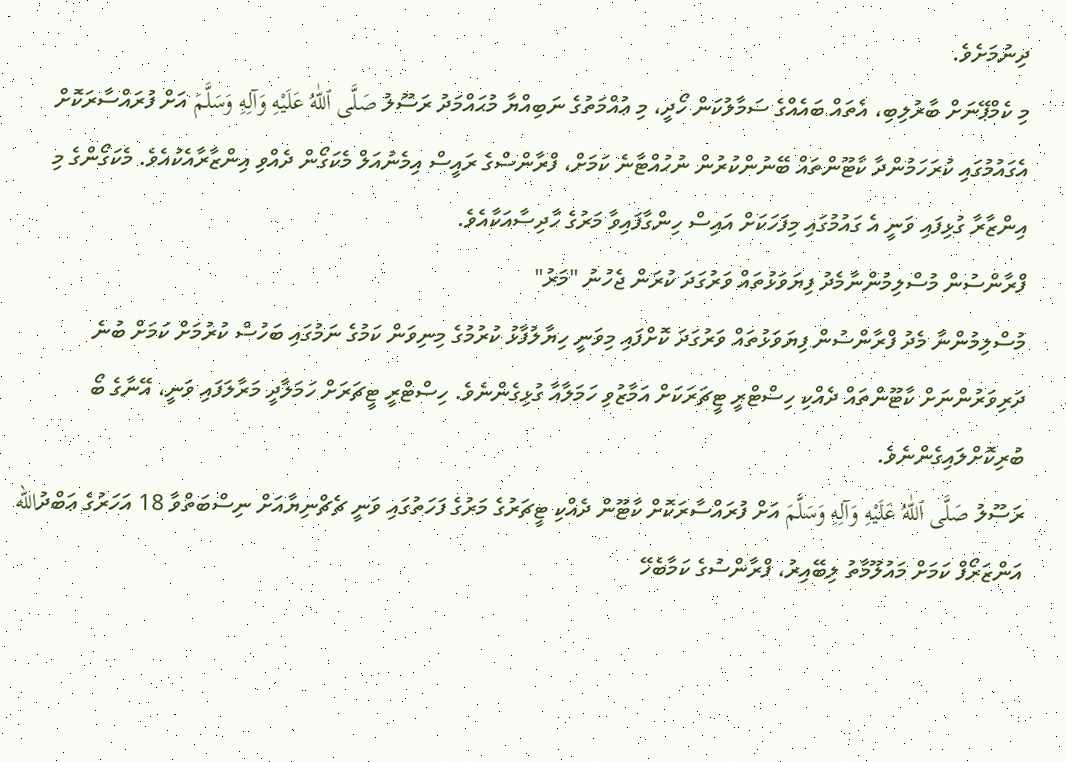ދިނުމަށެވެ.
މި ކެމްޕޭނަށް ބާރުލިބި، އެތައް ބައެއްގެ ސަމާލުކަން ހޯދީ، މި ޢުއްމަތުގެ ނަބިއްޔާ މުޙައްމަދު ރަސޫލު صَلَّى ٱللّٰهُ عَلَيْهِ وَآلِهِ وَسَلَّمَ އަށް ފުރައްސާރަކޮށް އެގައުމުގައި ކުރަހަމުންދާ ކާޓޫންތައް ބޭނުންކުރުން ނުހުއްޓާނެ ކަމަށް، ފްރާންސްގެ ރައީސް އިމެނުއަލް މެކަގޯން ދެއްވި އިންޒާރާއެކުއެވެ. މެކަގޯންގެ މި އިންޒާރާ ގުޅިފައި ވަނީ އެ ގައުމުގައި މިފަހަކަށް އައިސް ހިންގާފައިވާ މަރުގެ ހާދިސާއަކާއެވެ.
ފްރާންސުން މުސްލިމުންނާމެދު ފިޔަވަޅުތައް ވަރުގަދަ ކުރަން ޖެހުނު "މަރު"
މުސްލިމުންނާ މެދު ފްރާންސުން ފިޔަވަޅުތައް ވަރުގަދަ ކޮށްފައި މިވަނީ ހިޔާލުފާޅު ކުރުމުގެ މިނިވަން ކަމުގެ ނަމުގައި ބަހުސް ކުރުމަށް ކަމަށް ބުނެ ދަރިވަރުންނަށް ކާޓޫންތައް ދެއްކި ހިސްޓްރީ ޓީޗަރަކަށް އަމާޒުވި ހަމަލާއާ ގުޅިގެންނެވެ. ހިސްޓްރީ ޓީޗަރަށް ހަމަލާދީ މަރާލަފައި ވަނީ، އޭނާގެ ބޯ ބުރިކޮށްލައިގެންނެވެ.
ރަސޫލު صَلَّى ٱللّٰهُ عَلَيْهِ وَآلِهِ وَسَلَّمَ އަށް ފުރައްސާރަކޮށް ކާޓޫން ދެއްކި ޓީޗަރުގެ މަރުގެ ފަހަތުގައި ވަނީ ޗެޗްނިޔާއަށް ނިސްބަތްވާ 18 އަހަރުގެ ޢަބްދުالله އަންޒަރޯފް ކަމަށް މައުލޫމާތު ލިބޭއިރު، ފްރާންސުގެ ކަމާބެހޭ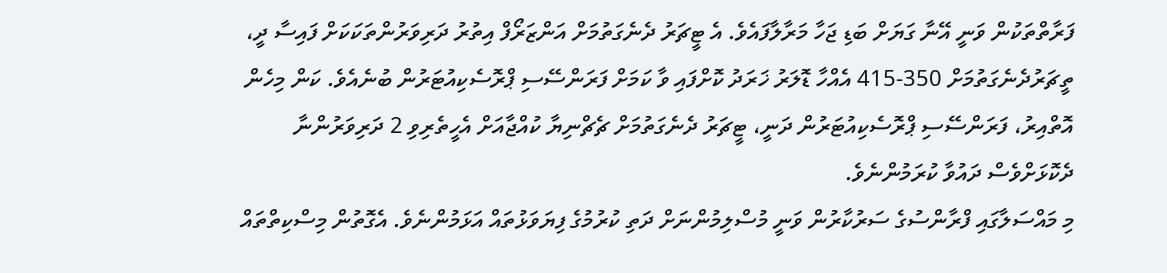ފަރާތްތަކުން ވަނީ އޭނާ ގަޔަށް ބަޑި ޖަހާ މަރާލާފައެވެ. އެ ޓީޗަރު ދެނެގަތުމަށް އަންޒަރޯފް އިތުރު ދަރިވަރުންތަކަކަށް ފައިސާ ދީ، ތީޗަރުދެނެގަތުމަށް 350-415 އެއްހާ ޑޮލަރު ޚަރަދު ކޮށްފައި ވާ ކަމަށް ފަރަންސޭސި ޕްރޮސެކިއުޓަރުން ބުނެއެވެ. ކަން މިހެން އޮތްއިރު، ފަރަންސޭސި ޕްރޮސެކިއުޓަރުން ދަނީ، ޓީޗަރު ދެނެގަތުމަށް ޗެޗްނިޔާ ކުއްޖާއަށް އެހީތެރިވި 2 ދަރިވަރުންނާ ދެކޮޅަށްވެސް ދައުވާ ކުރަމުންނެވެ.
މި މައްސަލާގައި ފްރާންސުގެ ސަރުކާރުން ވަނީ މުސްލިމުންނަށް ދަތި ކުރުމުގެ ފިޔަވަޅުތައް އަޅަމުންނެވެ. އެގޮތުން މިސްކިތްތައް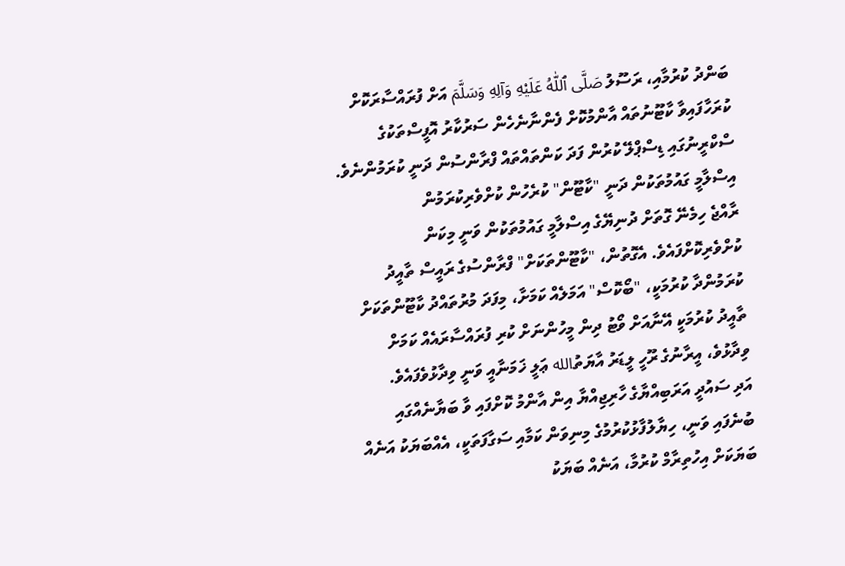ބަންދު ކުރުމާއި، ރަސޫލު صَلَّى ٱللّٰهُ عَلَيْهِ وَآلِهِ وَسَلَّمَ އަށް ފުރައްސާރަކޮށް ކުރަހާފައިވާ ކާޓޫނުތައް އާންމުކޮށް ފެންނާނެހެން ސަރުކާރު އޮފީސްތަކުގެ ސްކްރީނުގައި ޑިސްޕްލޭ ކުރުން ފަދަ ކަންތައްތައް ފްރާންސުން ދަނީ ކުރަމުންނެވެ.
އިސްލާމީ ގައުމުތަކުން ދަނީ "ކާޓޫން" ކުރެހުން ކުށްވެރިކުރަމުން
ރާއްޖެ ހިމެނޭ ގޮތަށް ދުނިޔޭގެ އިސްލާމީ ގައުމުތަކުން ވަނީ މިކަން ކުށްވެރިކޮށްފައެވެ. އެގޮތުން، "ކާޓޫންތަކަށް" ފްރާންސުގެ ރައީސް ތާއީދު ކުރަމުންދާ ކުރުމަކީ، "ބޯކޮސް" އަމަލެއް ކަމަށާ، މިފަދަ މުރުތައްދު ކާޓޫންތަކަށް ތާއީދު ކުރުމަކީ އޭނާއަށް ވޯޓު ދިން މީހުންނަށް ކުރި ފުރައްސާރައެއް ކަމަށް ވިދާޅުވެ، އީރާނުގެ ރޫހީ ލީޑަރު އާޔަތުالله ޢަލީ ޚަމަނާއީ ވަނީ ވިދާޅުވެފައެވެ.
އަދި ސައުދީ އަރަބިއްޔާގެ ހާރިޖިއްޔާ އިން އާންމު ކޮށްފައި ވާ ބަޔާނެއްގައި ބުނެފައި ވަނީ، ހިޔާލުފާޅުކުރުމުގެ މިނިވަން ކަމާއި ސަގާފަތަކީ، އެއްބަޔަކު އަނެއް ބަޔަކަށް އިހުތިރާމް ކުރުމާ، އަނެއް ބަޔަކު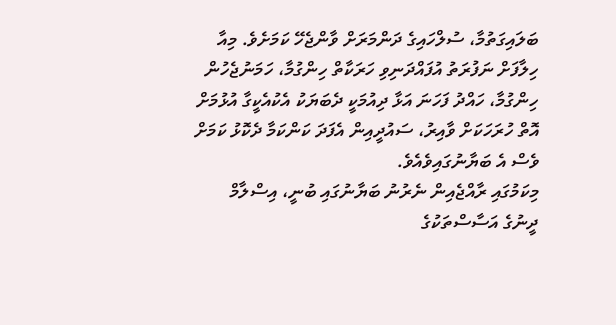ބަލައިގަތުމާ، ސުލްހައިގެ ދަންމަރަށް ވާންޖެހޭ ކަމަށެވެ. މިއާ ހިލާފަށް ނަފުރަތު އުފައްދަނިވި ހަރަކާތް ހިންގުމާ، ހަމަނުޖެހުން ހިންގުމާ، ހައްދު ފަހަނަ އަޅާ ދިއުމަކީ ދެބަޔަކު އެކުއެކީގާ އުޅުމަށް އޮތް ހުރަހަކަށް ވާއިރު، ސައުދީއިން އެފަދަ ކަންކަމާ ދެކޮޅު ކަމަށް ވެސް އެ ބަޔާނުގައިވެއެވެ.
މިކަމުގައި ރާއްޖެއިން ނެރުނު ބަޔާނުގައި ބުނީ، އިސްލާމް ދީނުގެ އަސާސްތަކުގެ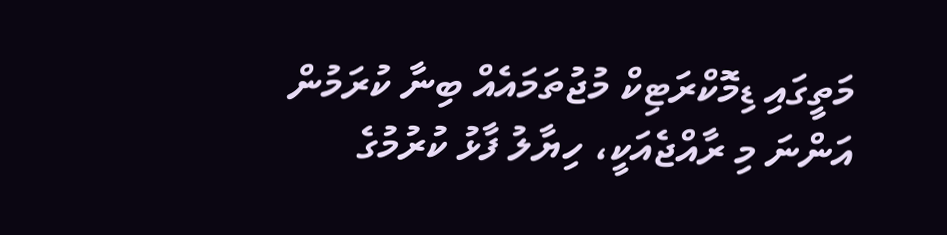މަތީގައި ޑިމޮކްރަޓިކް މުޖުތަމައެއް ބިނާ ކުރަމުން އަންނަ މި ރާއްޖެއަކީ، ހިޔާލު ފާޅު ކުރުމުގެ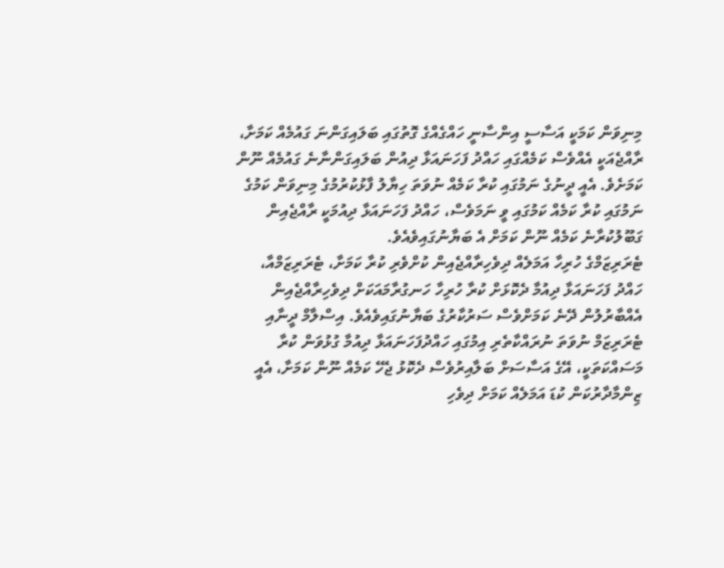މިނިވަން ކަމަކީ އަސާސީ އިންސާނީ ހައްގެއްގެ ގޮތުގައި ބަލައިގަންނަ ގައުމެއް ކަމަށާ، ރާއްޖެއަކީ އެއްވެސް ކަމެއްގައި ހައްދު ފަހަނައަޅާ ދިއުން ބަލައިގަންނާނެ ގައުމެއް ނޫން ކަމަށެވެ. އެއީ ދީނުގެ ނަމުގައި ކުރާ ކަމެއް ނުވަތަ ހިޔާލު ފާޅުކުރުމުގެ މިނިވަން ކަމުގެ ނަމުގައި ކުރާ ކަމެއް ކަމުގައި ވީ ނަމަވެސް، ހައްދު ފަހަނައަޅާ ދިއުމަކީ ރާއްޖެއިން ގަބޫލުކުރާނެ ކަމެއް ނޫން ކަމަށް އެ ބަޔާނުގައިވެއެވެ.
ޓެރަރިޒަމްގެ ހުރިހާ އަމަލެއް ދިވެހިރާއްޖެއިން ކުށްވެރި ކުރާ ކަމަށާ، ޓެރަރިޒަމްއާ، ހައްދު ފަހަނައަޅާ ދިއުމާ ދެކޮޅަށް ކުރާ ހުރިހާ ހަނގުރާމައަކަށް ދިވެހިރާއްޖެއިން އެއްބާރުލުން ދޭނެ ކަމަށްވެސް ސަރުކާރުގެ ބަޔާނުގައިވެއެވެ. އިސްލާމް ދީނާއި ޓެރަރިޒަމް ނުވަތަ ނުރައްކާތެރި އިމުގައި ހައްދުފަހަނައަޅާ ދިއުމާ ގުޅުވަން ކުރާ މަސައްކަތަކީ، އޭގެ އަސާސަށް ބަލާއިރުވެސް ދެކޮޅު ޖެހޭ ކަމެއް ނޫން ކަމަށާ، އެއީ ޒިންމާދާރުކަން ކުޑަ އަމަލެއް ކަމަށް ދިވެހި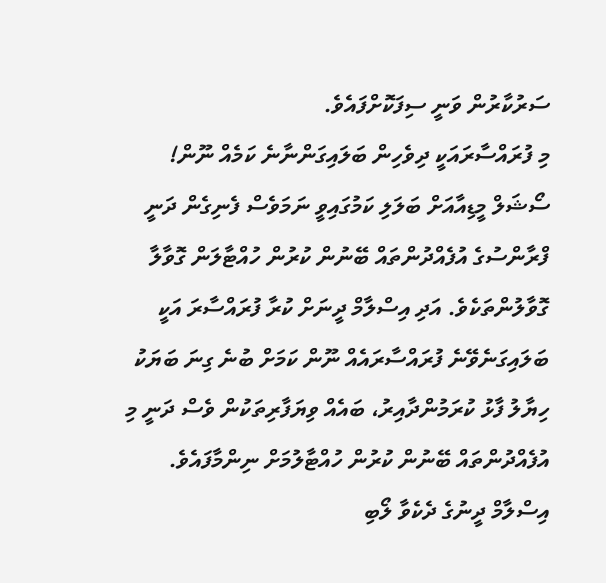ސަރުކާރުން ވަނީ ސިފަކޮށްފައެވެ.
މި ފުރައްސާރައަކީ ދިވެހިން ބަލައިގަންނާނެ ކަމެއް ނޫން!
ސޯޝަލް މީޑިއާއަށް ބަލަލި ކަމުގައިވީ ނަމަވެސް ފެނިގެން ދަނީ ފްރާންސުގެ އުފެއްދުންތައް ބޭނުން ކުރުން ހުއްޓާލަން ގޮވާލާ ގޮވާލުންތަކެވެ. އަދި އިސްލާމް ދީނަށް ކުރާ ފުރައްސާރަ އަކީ ބަލައިގަނެވޭނެ ފުރައްސާރައެއް ނޫން ކަމަށް ބުނެ ގިނަ ބަޔަކު ހިޔާލު ފާޅު ކުރަމުންދާއިރު، ބައެއް ވިޔަފާރިތަކުން ވެސް ދަނީ މި އުފެއްދުންތައް ބޭނުން ކުރުން ހުއްޓާލުމަށް ނިންމާފައެވެ.
އިސްލާމް ދީނުގެ ދެކެވާ ލޯބި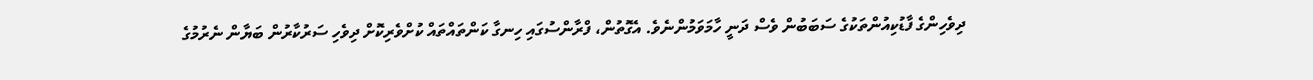ދިވެހިންގެ ފާޑުކިއުންތަކުގެ ސަބަބުން ވެސް ދަނީ ހާމަވަމުންނެވެ. އެގޮތުން، ފްރާންސުގައި ހިނގާ ކަންތައްތައް ކުށްވެރިކޮށް ދިވެހި ސަރުކާރުން ބަޔާން ނެރުމުގެ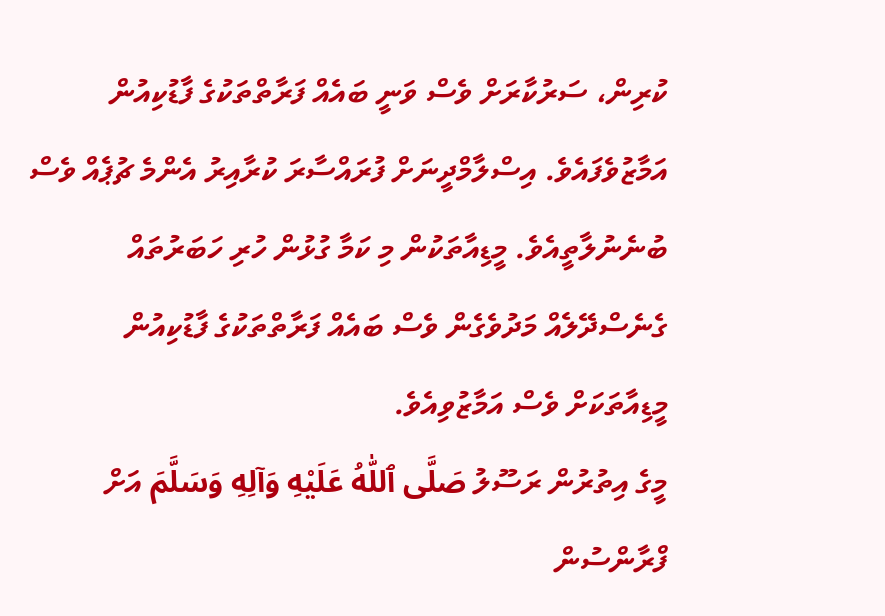ކުރިން، ސަރުކާރަށް ވެސް ވަނީ ބައެއް ފަރާތްތަކުގެ ފާޑުކިއުން އަމާޒުވެފައެވެ. އިސްލާމްދީނަށް ފުރައްސާރަ ކުރާއިރު އެންމެ ޗުޕެއް ވެސް ބުނެނުލާތީއެވެ. މީޑިއާތަކުން މި ކަމާ ގުޅުން ހުރި ހަބަރުތައް ގެނެސްދޭލެއް މަދުވެގެން ވެސް ބައެއް ފަރާތްތަކުގެ ފާޑުކިއުން މީޑިއާތަކަށް ވެސް އަމާޒުވިއެވެ.
މީގެ އިތުރުން ރަސޫލު صَلَّى ٱللّٰهُ عَلَيْهِ وَآلِهِ وَسَلَّمَ އަށް ފްރާންސުން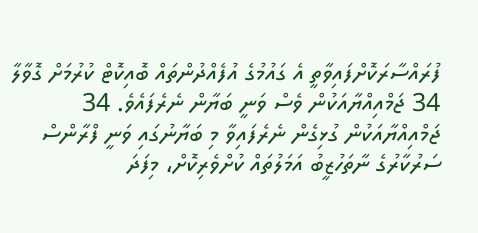ފުރައްސާރަކޮށްފައިވާތީ އެ ގައުމުގެ އުފެއްދުންތައް ބޮއިކޮޓް ކުރުމަށް ގޮވާލާ 34 ޖަމްއިއްޔާއަކުން ވެސް ވަނީ ބަޔާން ނެރެފައެވެ. 34 ޖަމްއިއްޔާއަކުން ގުޅިގެން ނެރެފައިވާ މި ބަޔާނުގައި ވަނީ ފްރާންސް ސަރުކާރުގެ ނާތަހުޒީބު އަމަލުތައް ކުށްވެރިކޮށް، މިފަދަ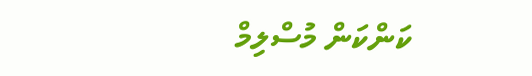ކަންކަން މުސްލިމް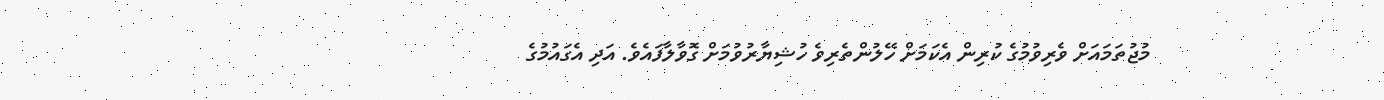މުޖުތަމައަށް ވެރިވުމުގެ ކުރިން އެކަމަށް ހޭލުންތެރިވެ ހުޝިޔާރުވުމަށް ގޮވާލާފައެވެ. އަދި އެގައުމުގެ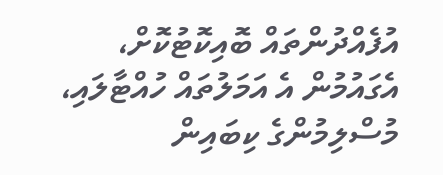އުފެއްދުންތައް ބޮއިކޮޓުކޮށް، އެގައުމުން އެ އަމަލުތައް ހުއްޓާލައި، މުސްލިމުންގެ ކިބައިން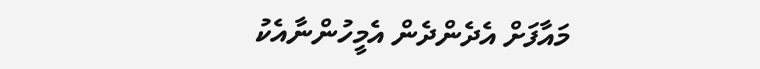މައާފަށް އެދެންދެން އެމީހުންނާއެކު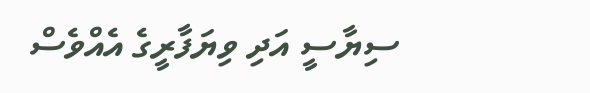ސިޔާސީ އަދި ވިޔަފާރީގެ އެއްވެސް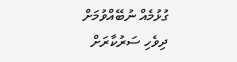ގުޅުމެއް ނުބޭއްވުމަށް ދިވެހި ސަރުކާރަށް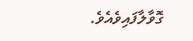ގޮވާލާފައިވެއެވެ.